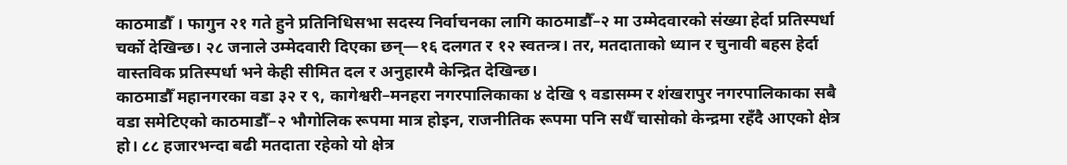काठमाडौँ । फागुन २१ गते हुने प्रतिनिधिसभा सदस्य निर्वाचनका लागि काठमाडौँ–२ मा उम्मेदवारको संख्या हेर्दा प्रतिस्पर्धा चर्को देखिन्छ। २८ जनाले उम्मेदवारी दिएका छन्—१६ दलगत र १२ स्वतन्त्र। तर, मतदाताको ध्यान र चुनावी बहस हेर्दा वास्तविक प्रतिस्पर्धा भने केही सीमित दल र अनुहारमै केन्द्रित देखिन्छ।
काठमाडौँ महानगरका वडा ३२ र ९, कागेश्वरी–मनहरा नगरपालिकाका ४ देखि ९ वडासम्म र शंखरापुर नगरपालिकाका सबै वडा समेटिएको काठमाडौँ–२ भौगोलिक रूपमा मात्र होइन, राजनीतिक रूपमा पनि सधैँ चासोको केन्द्रमा रहँदै आएको क्षेत्र हो। ८८ हजारभन्दा बढी मतदाता रहेको यो क्षेत्र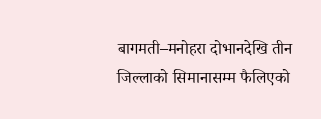बागमती–मनोहरा दोभानदेखि तीन जिल्लाको सिमानासम्म फैलिएको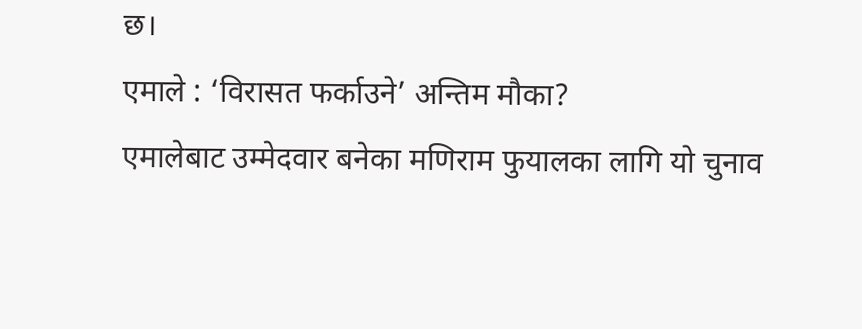छ।
एमाले : ‘विरासत फर्काउने’ अन्तिम मौका?
एमालेबाट उम्मेदवार बनेका मणिराम फुयालका लागि यो चुनाव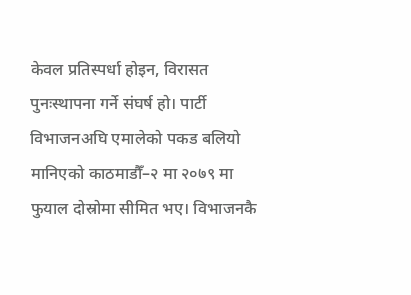केवल प्रतिस्पर्धा होइन, विरासत पुनःस्थापना गर्ने संघर्ष हो। पार्टी विभाजनअघि एमालेको पकड बलियो मानिएको काठमाडौँ–२ मा २०७९ मा फुयाल दोस्रोमा सीमित भए। विभाजनकै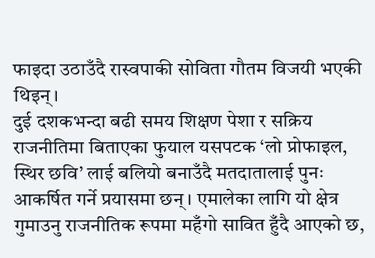फाइदा उठाउँदै रास्वपाकी सोविता गौतम विजयी भएकी थिइन्।
दुई दशकभन्दा बढी समय शिक्षण पेशा र सक्रिय राजनीतिमा बिताएका फुयाल यसपटक ‘लो प्रोफाइल, स्थिर छवि’ लाई बलियो बनाउँदै मतदातालाई पुनः आकर्षित गर्ने प्रयासमा छन्। एमालेका लागि यो क्षेत्र गुमाउनु राजनीतिक रूपमा महँगो सावित हुँदै आएको छ,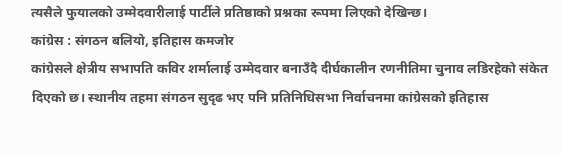त्यसैले फुयालको उम्मेदवारीलाई पार्टीले प्रतिष्ठाको प्रश्नका रूपमा लिएको देखिन्छ।
कांग्रेस : संगठन बलियो, इतिहास कमजोर
कांग्रेसले क्षेत्रीय सभापति कविर शर्मालाई उम्मेदवार बनाउँदै दीर्घकालीन रणनीतिमा चुनाव लडिरहेको संकेत दिएको छ। स्थानीय तहमा संगठन सुदृढ भए पनि प्रतिनिधिसभा निर्वाचनमा कांग्रेसको इतिहास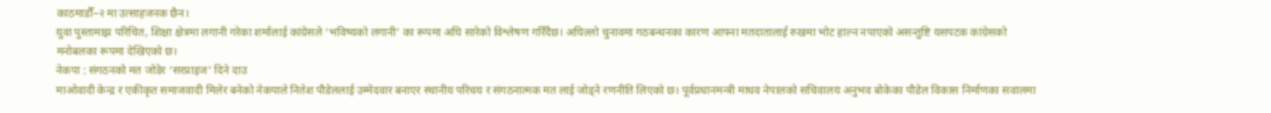काठमाडौँ–२ मा उत्साहजनक छैन।
युवा पुस्तामाझ परिचित, शिक्षा क्षेत्रमा लगानी गरेका शर्मालाई कांग्रेसले ‘भविष्यको लगानी’ का रूपमा अघि सारेको विश्लेषण गरिँदैछ। अघिल्लो चुनावमा गठबन्धनका कारण आफ्ना मतदातालाई रुखमा भोट हाल्न नपाएको असन्तुष्टि यसपटक कांग्रेसको मनोबलका रूपमा देखिएको छ।
नेकपा : संगठनको मत जोडेर ‘सरप्राइज’ दिने दाउ
माओवादी केन्द्र र एकीकृत समाजवादी मिलेर बनेको नेकपाले नितेश पौडेललाई उम्मेदवार बनाएर स्थानीय परिचय र संगठनात्मक मत लाई जोड्ने रणनीति लिएको छ। पूर्वप्रधानमन्त्री माधव नेपालको सचिवालय अनुभव बोकेका पौडेल विकास निर्माणका सवालमा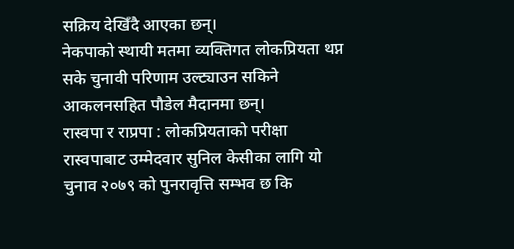सक्रिय देखिँदै आएका छन्।
नेकपाको स्थायी मतमा व्यक्तिगत लोकप्रियता थप्न सके चुनावी परिणाम उल्ट्याउन सकिने आकलनसहित पौडेल मैदानमा छन्।
रास्वपा र राप्रपा : लोकप्रियताको परीक्षा
रास्वपाबाट उम्मेदवार सुनिल केसीका लागि यो चुनाव २०७९ को पुनरावृत्ति सम्भव छ कि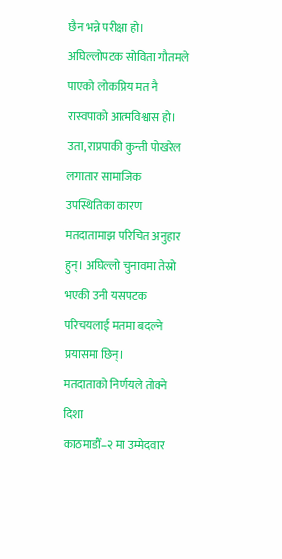छैन भन्ने परीक्षा हो। अघिल्लोपटक सोविता गौतमले पाएको लोकप्रिय मत नै रास्वपाको आत्मविश्वास हो।
उता, राप्रपाकी कुन्ती पोखरेल लगातार सामाजिक उपस्थितिका कारण मतदातामाझ परिचित अनुहार हुन्। अघिल्लो चुनावमा तेस्रो भएकी उनी यसपटक परिचयलाई मतमा बदल्ने प्रयासमा छिन्।
मतदाताको निर्णयले तोक्ने दिशा
काठमाडौँ–२ मा उम्मेदवार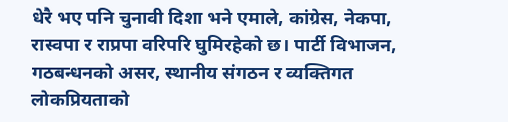धेरै भए पनि चुनावी दिशा भने एमाले, कांग्रेस, नेकपा, रास्वपा र राप्रपा वरिपरि घुमिरहेको छ। पार्टी विभाजन, गठबन्धनको असर, स्थानीय संगठन र व्यक्तिगत लोकप्रियताको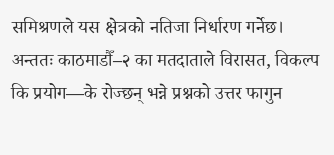समिश्रणले यस क्षेत्रको नतिजा निर्धारण गर्नेछ।
अन्ततः काठमाडौँ–२ का मतदाताले विरासत, विकल्प कि प्रयोग—के रोज्छन् भन्ने प्रश्नको उत्तर फागुन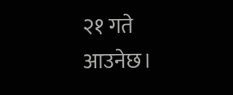२१ गते आउनेछ।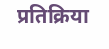प्रतिक्रिया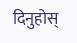दिनुहोस्